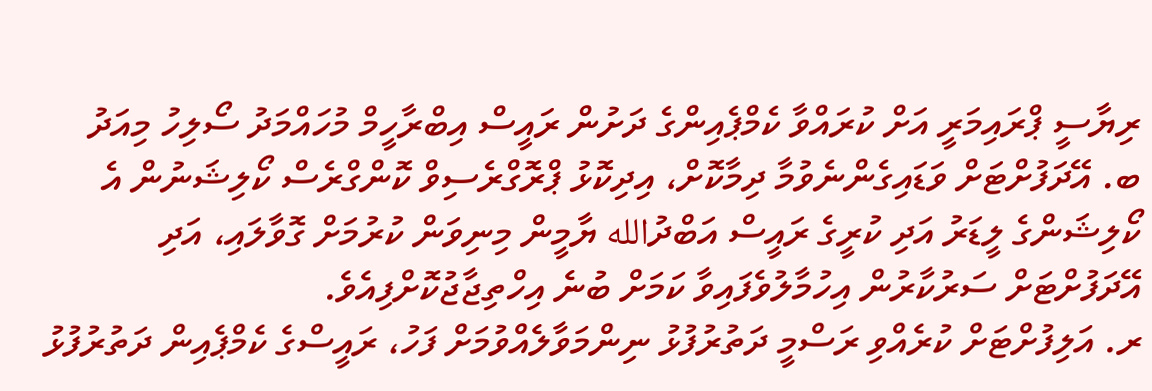ރިޔާސީ ޕްރައިމަރީ އަށް ކުރައްވާ ކެމްޕެއިންގެ ދަށުން ރައީސް އިބްރާހީމް މުހައްމަދު ސޯލިހު މިއަދު ބ. އޭދަފުށްޓަށް ވަޑައިގެންނެވުމާ ދިމާކޮށް، އިދިކޮޅު ޕްރޮގްރެސިވް ކޮންގްރެސް ކޯލިޝަނުން އެ ކޯލިޝަންގެ ލީޑަރު އަދި ކުރީގެ ރައީސް އަބްދުالله ޔާމީން މިނިވަން ކުރުމަށް ގޮވާލައި، އަދި އޭދަފުށްޓަށް ސަރުކާރުން އިހުމާލުވެފައިވާ ކަމަށް ބުނެ އިހްތިޖާޖުކޮށްފިއެވެ.
ރ. އަލިފުށްޓަށް ކުރެއްވި ރަސްމީ ދަތުރުފުޅު ނިންމަވާލެއްވުމަށް ފަހު، ރައީސްގެ ކެމްޕެއިން ދަތުރުފުޅު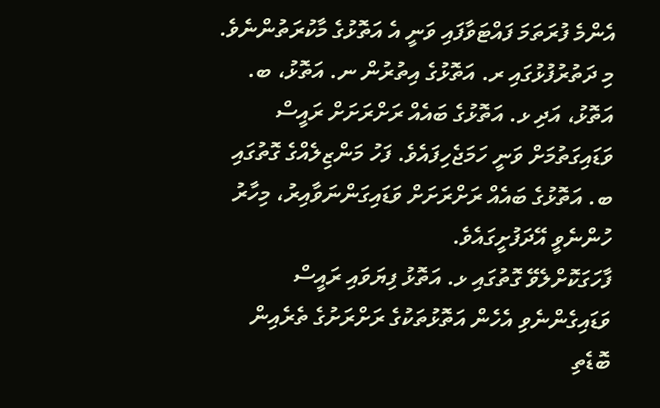އެންމެ ފުރަތަމަ ފައްޓަވާފައި ވަނީ އެ އަތޮޅުގެ މާކުރަތުންނެވެ. މި ދަތުރުފުޅުގައި ރ. އަތޮޅުގެ އިތުރުން ނ. އަތޮޅު، ބ. އަތޮޅު، އަދި ޅ. އަތޮޅުގެ ބައެއް ރަށްރަށަށް ރައީސް ވަޑައިގަތުމަށް ވަނީ ހަމަޖެހިފައެވެ. ފަހު މަންޒިލެއްގެ ގޮތުގައި ބ. އަތޮޅުގެ ބައެއް ރަށްރަށަށް ވަޑައިގަންނަވާއިރު، މިހާރު ހުންނެވީ އޭދަފުށީގައެވެ.
ފާހަގަކޮށްލެވޭ ގޮތުގައި ޅ. އަތޮޅު ފިޔަވައި ރައީސް ވަޑައިގެންނެވި އެހެން އަތޮޅުތަކުގެ ރަށްރަށުގެ ތެރެއިން ބޮޑެތި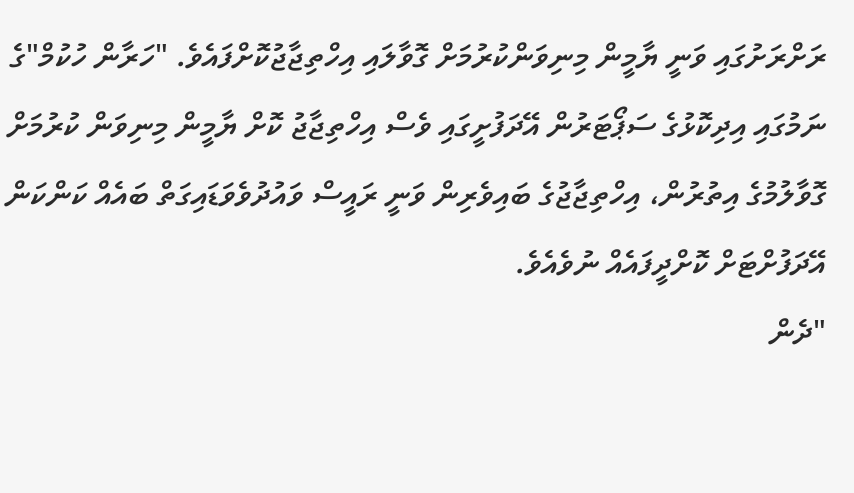ރަށްރަށުގައި ވަނީ ޔާމީން މިނިވަންކުރުމަށް ގޮވާލައި އިހްތިޖާޖުކޮށްފައެވެ. "ހަރާން ހުކުމް"ގެ ނަމުގައި އިދިކޮޅުގެ ސަޕޯޓަރުން އޭދަފުށީގައި ވެސް އިހްތިޖާޖު ކޮށް ޔާމީން މިނިވަން ކުރުމަށް ގޮވާލުމުގެ އިތުރުން، އިހްތިޖާޖުގެ ބައިވެރިން ވަނީ ރައީސް ވައުދުވެވަޑައިގަތް ބައެއް ކަންކަން އޭދަފުށްޓަށް ކޮށްދީފައެއް ނުވެއެވެ.
"ދެން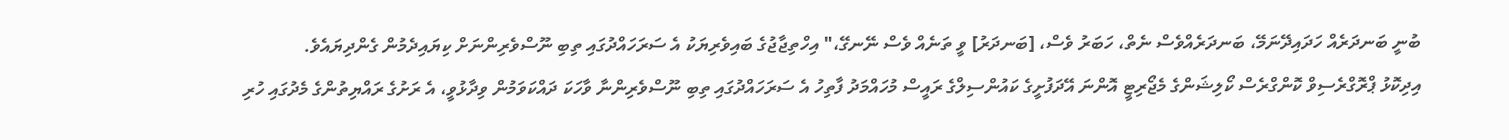ބުނީ ބަނދަރެއް ހަދައިދޭނަމޭ، ބަނދަރެއްވެސް ނެތް، ހަބަރު ވެސް، [ބަނދަރު] ވީ ތަނެއް ވެސް ނޭނގޭ،" އިހްތިޖާޖުގެ ބައިވެރިޔަކު އެ ސަރަހައްދުގައި ތިބި ނޫސްވެރިންނަށް ކިޔައިދެމުން ގެންދިޔައެވެ.
އިދިކޮޅު ޕްރޮގްރެސިވް ކޮންގްރެސް ކޯލިޝަންގެ މެޖޯރިޓީ އޮންނަ އޭދަފުށީގެ ކައުންސިލްގެ ރައީސް މުހައްމަދު ފާތިހު އެ ސަރަހައްދުގައި ތިބި ނޫސްވެރިންނާ ވާހަކަ ދައްކަވަމުން ވިދާޅުވީ، އެ ރަށުގެ ރައްޔިތުންގެ މެދުގައި ހުރި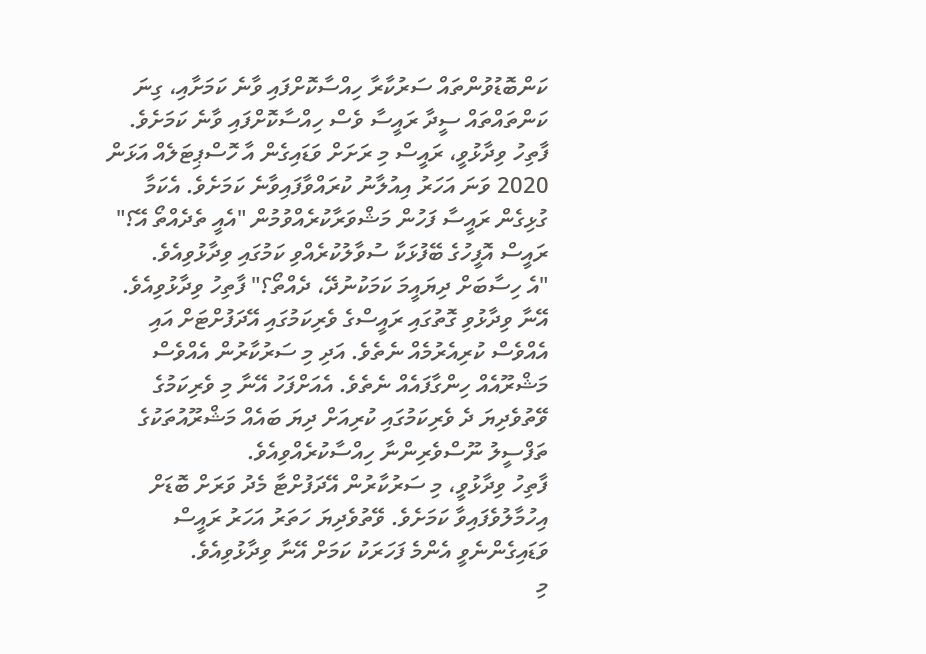ކަންބޮޑުވުންތައް ސަރުކާރާ ހިއްސާކޮށްފައި ވާނެ ކަމަށާއި، ގިނަ ކަންތައްތައް ސީދާ ރައީސާ ވެސް ހިއްސާކޮށްފައި ވާނެ ކަމަށެވެ.
ފާތިހު ވިދާޅުވީ، ރައީސް މި ރަށަށް ވަޑައިގެން އާ ހޮސްޕިޓަލެއް އަޅަން 2020 ވަނަ އަހަރު އިއުލާނު ކުރައްވާފައިވާނެ ކަމަށެވެ. އެކަމާ ގުޅިގެން ރައީސާ ފަހުން މަޝްވަރާކުރެއްވުމުން "އެއީ ތެދެއްތޯ އޭ؟" ރައީސް އޮފީހުގެ ބޭފުޅަކާ ސުވާލުކުރެއްވި ކަމުގައި ވިދާޅުވިއެވެ.
"އެ ހިސާބަށް ދިޔައީމަ ކަމަކުނުދޭ، ދެއްތޯ؟" ފާތިހު ވިދާޅުވިއެވެ.
އޭނާ ވިދާޅުވި ގޮތުގައި ރައީސްގެ ވެރިކަމުގައި އޭދަފުށްޓަށް އައި އެއްވެސް ކުރިއެރުމެއް ނެތެވެ. އަދި މި ސަރުކާރުން އެއްވެސް މަޝްރޫއެއް ހިންގާފައެއް ނެތެވެ. އެއަށްފަހު އޭނާ މި ވެރިކަމުގެ ވޭތުވެދިޔަ ދެ ވެރިކަމުގައި ކުރިއަށް ދިޔަ ބައެއް މަޝްރޫއުތަކުގެ ތަފްސީލު ނޫސްވެރިންނާ ހިއްސާކުރެއްވިއެވެ.
ފާތިހު ވިދާޅުވީ، މި ސަރުކާރުން އޭދަފުށްޓާ މެދު ވަރަށް ބޮޑަށް އިހުމާލުވެފައިވާ ކަމަށެވެ. ވޭތުވެދިޔަ ހަތަރު އަހަރު ރައީސް ވަޑައިގެންނެވީ އެންމެ ފަހަރަކު ކަމަށް އޭނާ ވިދާޅުވިއެވެ.
މި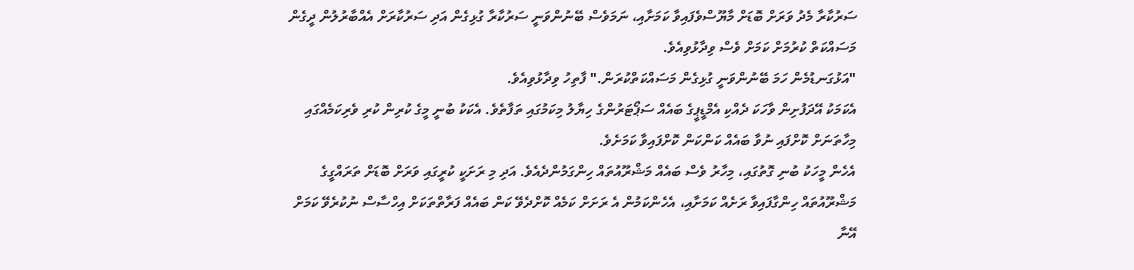ސަރުކާރާ މެދު ވަރަށް ބޮޑަށް މާޔޫސްވެފައިވާ ކަމަށާއި، ނަމަވެސް ބޭނުންވަނީ ސަރުކާރާ ގުޅިގެން އަދި ސަރުކާރަށް އެއްބާރުލުން ދީގެން މަސައްކަތް ކުރުމަށް ކަމަށް ވެސް ވިދާޅުވިއެވެ.
"އަޅުގަނޑުމެން ހަމަ ބޭނުންވަނީ ގުޅިގެން މަސައްކަތްކުރަން." ފާތިހު ވިދާޅުވިއެވެ.
އެކަމަކު އޭދަފުށިން ވާހަކަ ދެއްކި އެމްޑީޕީގެ ބައެއް ސަޕޯޓަރުންގެ ހިޔާލު މިކަމުގައި ތަފާތެވެ. އެކަކު ބުނީ މީގެ ކުރިން ކުރި ވެރިކަމެއްގައި މިހާތަނަށް ކޮށްފައި ނުވާ ބައެއް ކަންކަން ކޮށްފައިވާ ކަމަށެވެ.
އެހެން މީހަކު ބުނި ގޮތުގައި، މިހާރު ވެސް ބައެއް މަޝްރޫއުތައް ހިންގަމުންދެއެވެ. އަދި މި ރަށަކީ ކުރީގައި ވަރަށް ބޮޑަށް ތަރައްގީގެ މަޝްރޫއުތައް ހިންގާފައިވާ ރަށެއް ކަމަށާއި، އެހެންކަމުން އެ ރަށަށް ކަމެއް ކޮށްދެވޭ ކަން ބައެއް ފަރާތްތަކަށް އިހްސާސް ނުކުރެވޭ ކަމަށް އޭނާ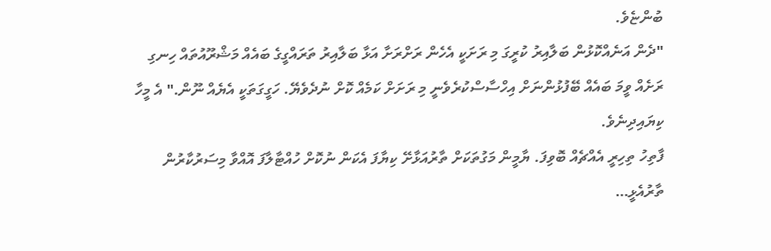ބުންޏެވެ.
"ދެން އަނެއްކޮޅުން ބަލާއިރު ކުރީގަ މި ރަށަކީ އެހެން ރަށްރަށާ އަޅާ ބަލާއިރު ތަރައްގީގެ ބައެއް މަޝްރޫއުތައް ހިނގި ރަށެއް ވީމަ ބައެއް ބޭފުޅުންނަށް އިހްސާސްކުރެވެނީ މި ރަށަށް ކަމެއް ކޮށް ނުދެވެޔޭ. ހަގީގަތަކީ އެޔެއް ނޫން." އެ މީހާ ކިޔައިދިނެވެ.
ފާތިހު ތިހިރީ އެއްޗެއް ބޮވިފަ. ޔާމީން މަގުތަކަށް ތާރުއަޅާށޭ ކިޔާފަ އެކަން ނުކޮށް ހުއްޓާލާފަ އޮއްވާ މިސަރުކާރުން ތާރުއެޅީ…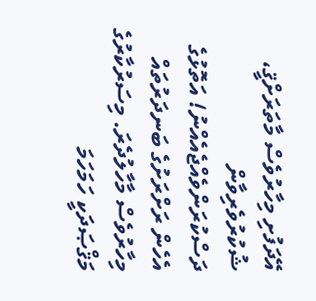އޭދަފުށި މިހާރުވެސް މާތަރަށްޤީ، ޝުކުރުވެރިވާން ދަސްކުރަންވެއްޖެއެއްނު! އަތޮޅުގެ އެހެން ރަށްރަށުގެ ބަނދަރުތައް މިހާރުވެސް މާހާލުދެރަ. މިސަރުކާރުގެ މަޤްޞަދަކީ ހަމަހަމަ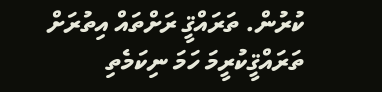ކުރުން. ތަރައްޤީ ރަށްތައް އިތުރަށް ތަރައްޤީކުރީމަ ހަމަ ނިކަމެތި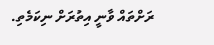ރަށްތައް ވާނީ އިތުރަށް ނިކަމެތި.